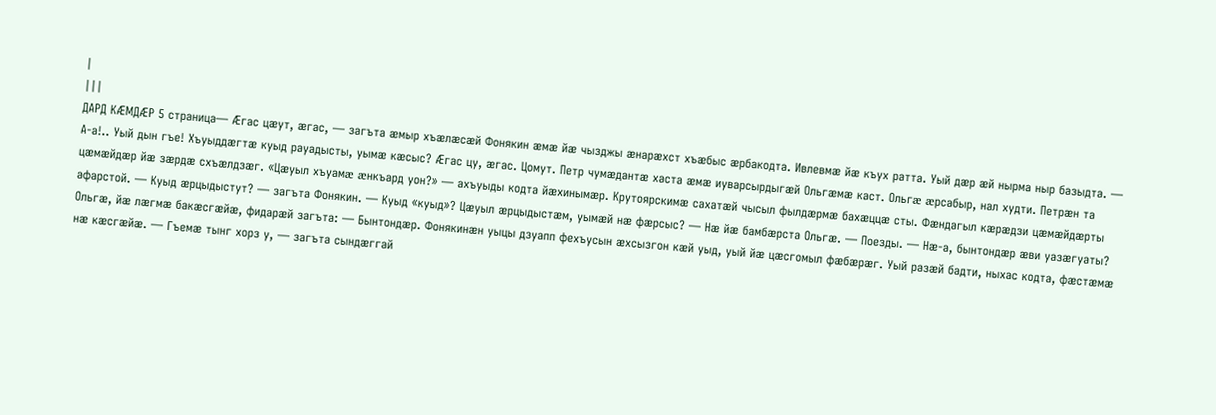|
|||
ДАРД КÆМДÆР 5 страница— Æгас цæут, æгас, — загъта æмыр хъæлæсæй Фонякин æмæ йæ чызджы æнарæхст хъæбыс æрбакодта. Ивлевмæ йæ къух ратта. Уый дæр æй нырма ныр базыдта. — А-а!.. Уый дын гъе! Хъуыддæгтæ куыд рауадысты, уымæ кæсыс? Æгас цу, æгас. Цомут. Петр чумæдантæ хаста æмæ иуварсырдыгæй Ольгæмæ каст. Ольгæ æрсабыр, нал худти. Петрæн та цæмæйдæр йæ зæрдæ схъæлдзæг. «Цæуыл хъуамæ æнкъард уон?» — ахъуыды кодта йæхинымæр. Крутоярскимæ сахатæй чысыл фылдæрмæ бахæццæ сты. Фæндагыл кæрæдзи цæмæйдæрты афарстой. — Куыд æрцыдыстут? — загъта Фонякин. — Куыд «куыд»? Цæуыл æрцыдыстæм, уымæй нæ фæрсыс? — Нæ йæ бамбæрста Ольгæ. — Поезды. — Нæ-а, бынтондæр æви уазæгуаты? Ольгæ, йæ лæгмæ бакæсгæйæ, фидарæй загъта: — Бынтондæр. Фонякинæн уыцы дзуапп фехъусын æхсызгон кæй уыд, уый йæ цæсгомыл фæбæрæг. Уый разæй бадти, ныхас кодта, фæстæмæ нæ кæсгæйæ. — Гъемæ тынг хорз у, — загъта сындæггай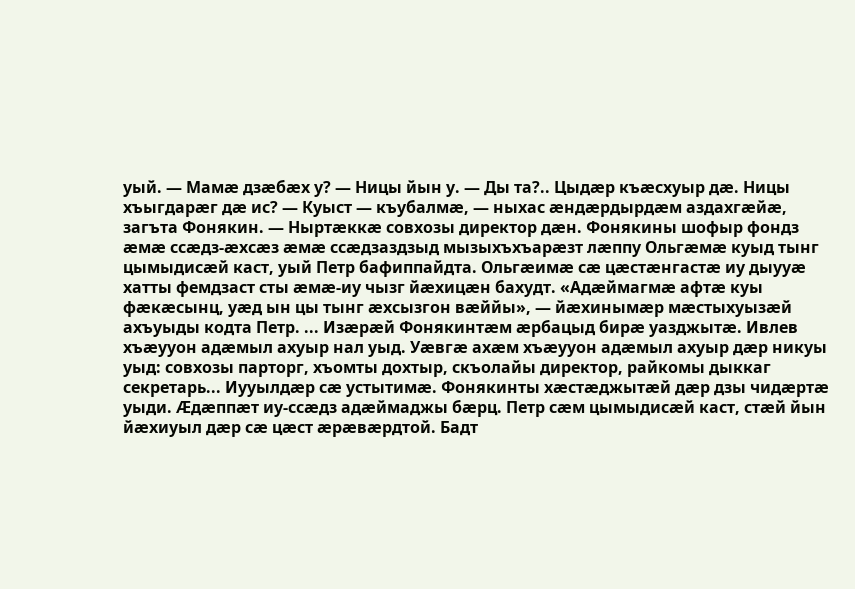уый. — Мамæ дзæбæх у? — Ницы йын у. — Ды та?.. Цыдæр къæсхуыр дæ. Ницы хъыгдарæг дæ ис? — Куыст — къубалмæ, — ныхас æндæрдырдæм аздахгæйæ, загъта Фонякин. — Ныртæккæ совхозы директор дæн. Фонякины шофыр фондз æмæ ссæдз-æхсæз æмæ ссæдзаздзыд мызыхъхъарæзт лæппу Ольгæмæ куыд тынг цымыдисæй каст, уый Петр бафиппайдта. Ольгæимæ сæ цæстæнгастæ иу дыууæ хатты фемдзаст сты æмæ-иу чызг йæхицæн бахудт. «Адæймагмæ афтæ куы фæкæсынц, уæд ын цы тынг æхсызгон вæййы», — йæхинымæр мæстыхуызæй ахъуыды кодта Петр. ... Изæрæй Фонякинтæм æрбацыд бирæ уазджытæ. Ивлев хъæууон адæмыл ахуыр нал уыд. Уæвгæ ахæм хъæууон адæмыл ахуыр дæр никуы уыд: совхозы парторг, хъомты дохтыр, скъолайы директор, райкомы дыккаг секретарь... Иууылдæр сæ устытимæ. Фонякинты хæстæджытæй дæр дзы чидæртæ уыди. Æдæппæт иу-ссæдз адæймаджы бæрц. Петр сæм цымыдисæй каст, стæй йын йæхиуыл дæр сæ цæст æрæвæрдтой. Бадт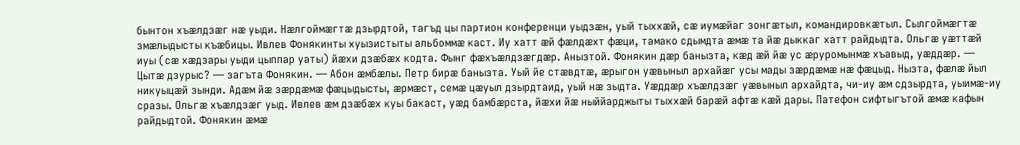бынтон хъæлдзæг нæ уыди. Нæлгоймæгтæ дзырдтой, тагъд цы партион конференци уыдзæн, уый тыххæй, сæ иумæйаг зонгæтыл, командировкæтыл. Сылгоймæгтæ змæлыдысты къæбицы. Ивлев Фонякинты хуызистыты альбоммæ каст. Иу хатт æй фæлдæхт фæци, тамако сдымдта æмæ та йæ дыккаг хатт райдыдта. Ольгæ уæттæй иуы (сæ хæдзары уыди цыппар уаты) йæхи дзæбæх кодта. Фынг фæхъæлдзæгдæр. Анызтой. Фонякин дæр банызта, кæд æй йæ ус æруромынмæ хъавыд, уæддæр. — Цытæ дзурыс? — загъта Фонякин. — Абон æмбæлы. Петр бирæ банызта. Уый йе стæвдтæ, æрыгон уæвыныл архайæг усы мады зæрдæмæ нæ фæцыд. Нызта, фæлæ йыл никуыцæй зынди. Адæм йæ зæрдæмæ фæцыдысты, æрмæст, семæ цæуыл дзырдтаид, уый нæ зыдта. Уæддæр хъæлдзæг уæвыныл архайдта, чи-иу æм сдзырдта, уыимæ-иу сразы. Ольгæ хъæлдзæг уыд. Ивлев æм дзæбæх куы бакаст, уæд бамбæрста, йæхи йæ ныййарджыты тыххæй барæй афтæ кæй дары. Патефон сифтыгътой æмæ кафын райдыдтой. Фонякин æмæ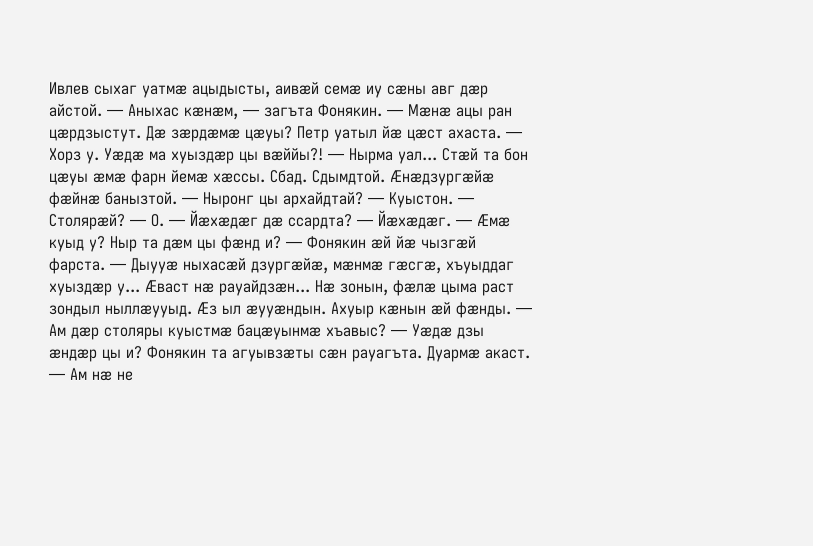Ивлев сыхаг уатмæ ацыдысты, аивæй семæ иу сæны авг дæр айстой. — Аныхас кæнæм, — загъта Фонякин. — Мæнæ ацы ран цæрдзыстут. Дæ зæрдæмæ цæуы? Петр уатыл йæ цæст ахаста. — Хорз у. Уæдæ ма хуыздæр цы вæййы?! — Нырма уал... Стæй та бон цæуы æмæ фарн йемæ хæссы. Сбад. Сдымдтой. Æнæдзургæйæ фæйнæ банызтой. — Ныронг цы архайдтай? — Куыстон. — Столярæй? — О. — Йæхæдæг дæ ссардта? — Йæхæдæг. — Æмæ куыд у? Ныр та дæм цы фæнд и? — Фонякин æй йæ чызгæй фарста. — Дыууæ ныхасæй дзургæйæ, мæнмæ гæсгæ, хъуыддаг хуыздæр у... Æваст нæ рауайдзæн... Нæ зонын, фæлæ цыма раст зондыл ныллæууыд. Æз ыл æууæндын. Ахуыр кæнын æй фæнды. — Ам дæр столяры куыстмæ бацæуынмæ хъавыс? — Уæдæ дзы æндæр цы и? Фонякин та агуывзæты сæн рауагъта. Дуармæ акаст. — Ам нæ не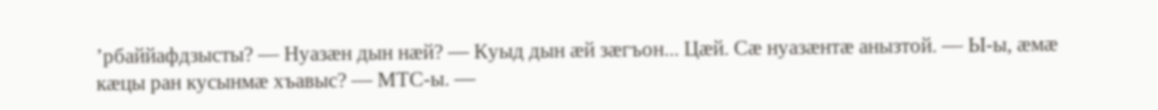’рбаййафдзысты? — Нуазæн дын нæй? — Куыд дын æй зæгъон... Цæй. Сæ нуазæнтæ анызтой. — Ы-ы, æмæ кæцы ран кусынмæ хъавыс? — МТС-ы. —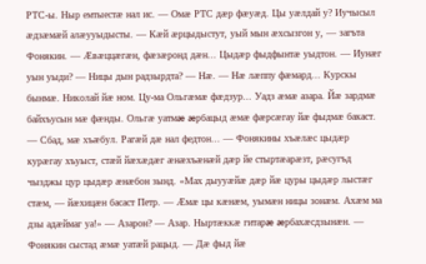РТС-ы. Ныр емтыестæ нал ис. — Омæ РТС дæр фæуæд. Цы уæлдай у? Иучысыл æдзæмæй алæууыдысты. — Кæй æрцыдыстут, уый мын æхсызгон у, — загъта Фонякин. — Æвæццæгæн, фæзæронд дæн... Цыдæр фыдфынтæ уыдтон. — Иунæг уын уыди? — Ницы дын радзырдта? — Нæ. — Нæ лæппу фæмард... Курскы бынмæ. Николай йæ ном. Цу-ма Ольгæмæ фæдзур... Уадз æмæ азара. Йæ зардмæ байхъусын мæ фæнды. Ольгæ уатмæ æрбацыд æмæ фæрсæгау йæ фыдмæ бакаст. — Сбад, мæ хъæбул. Рагæй дæ нал федтон... — Фонякины хъæлæс цыдæр курæгау хъуыст, стæй йæхæдæг æнæхъæнæй дæр йе стыртæарæзт, рæсугъд чызджы цур цыдæр æнæбон зынд. «Мах дыууæйæ дæр йæ цуры цыдæр лыстæг стæм, — йæхицæн басаст Петр. — Æмæ цы кæнæм, уымæн ницы зонæм. Ахæм ма дзы адæймаг уа!» — Азарон? — Азар. Ныртæккæ гитарæ æрбахæсдзынæн. — Фонякин сыстад æмæ уатæй рацыд. — Дæ фыд йæ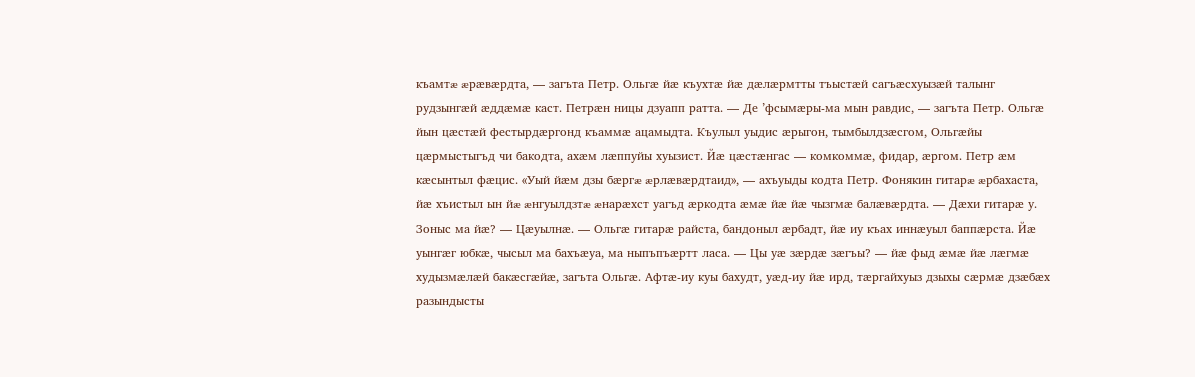къамтæ æрæвæрдта, — загъта Петр. Ольгæ йæ къухтæ йæ дæлæрмтты тъыстæй сагъæсхуызæй талынг рудзынгæй æддæмæ каст. Петрæн ницы дзуапп ратта. — Де ’фсымæры-ма мын равдис, — загъта Петр. Ольгæ йын цæстæй фестырдæргонд къаммæ ацамыдта. Къулыл уыдис æрыгон, тымбылдзæсгом, Ольгæйы цæрмыстыгъд чи бакодта, ахæм лæппуйы хуызист. Йæ цæстæнгас — комкоммæ, фидар, æргом. Петр æм кæсынтыл фæцис. «Уый йæм дзы бæргæ æрлæвæрдтаид», — ахъуыды кодта Петр. Фонякин гитарæ æрбахаста, йæ хъистыл ын йæ æнгуылдзтæ æнарæхст уагъд æркодта æмæ йæ йæ чызгмæ балæвæрдта. — Дæхи гитарæ у. Зоныс ма йæ? — Цæуылнæ. — Ольгæ гитарæ райста, бандоныл æрбадт, йæ иу къах иннæуыл баппæрста. Йæ уынгæг юбкæ, чысыл ма бахъæуа, ма ныпъпъæртт ласа. — Цы уæ зæрдæ зæгъы? — йæ фыд æмæ йæ лæгмæ худызмæлæй бакæсгæйæ, загъта Ольгæ. Афтæ-иу куы бахудт, уæд-иу йæ ирд, тæргайхуыз дзыхы сæрмæ дзæбæх разындысты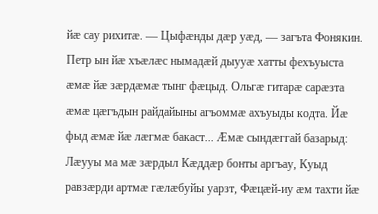йæ сау рихитæ. — Цыфæнды дæр уæд, — загъта Фонякин. Петр ын йæ хъæлæс нымадæй дыууæ хатты фехъуыста æмæ йæ зæрдæмæ тынг фæцыд. Ольгæ гитарæ сарæзта æмæ цæгъдын райдайыны агъоммæ ахъуыды кодта. Йæ фыд æмæ йæ лæгмæ бакаст... Æмæ сындæггай базарыд:
Лæууы ма мæ зæрдыл Кæддæр бонты аргъау, Куыд равзæрди артмæ гæлæбуйы уарзт, Фæцæй-иу æм тахти йæ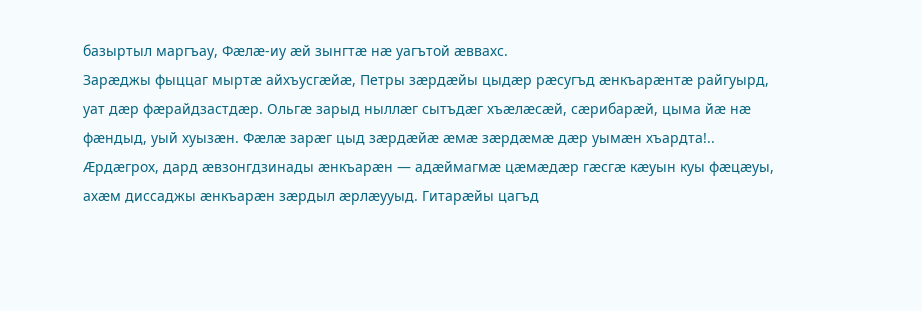базыртыл маргъау, Фæлæ-иу æй зынгтæ нæ уагътой æввахс.
Зарæджы фыццаг мыртæ айхъусгæйæ, Петры зæрдæйы цыдæр рæсугъд æнкъарæнтæ райгуырд, уат дæр фæрайдзастдæр. Ольгæ зарыд ныллæг сытъдæг хъæлæсæй, сæрибарæй, цыма йæ нæ фæндыд, уый хуызæн. Фæлæ зарæг цыд зæрдæйæ æмæ зæрдæмæ дæр уымæн хъардта!.. Æрдæгрох, дард æвзонгдзинады æнкъарæн — адæймагмæ цæмæдæр гæсгæ кæуын куы фæцæуы, ахæм диссаджы æнкъарæн зæрдыл æрлæууыд. Гитарæйы цагъд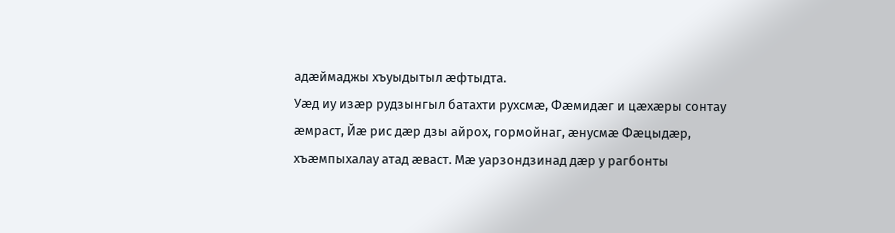адæймаджы хъуыдытыл æфтыдта.
Уæд иу изæр рудзынгыл батахти рухсмæ, Фæмидæг и цæхæры сонтау æмраст, Йæ рис дæр дзы айрох, гормойнаг, æнусмæ Фæцыдæр, хъæмпыхалау атад æваст. Мæ уарзондзинад дæр у рагбонты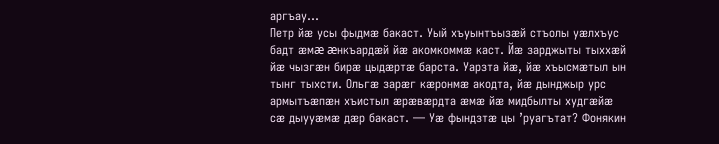аргъау...
Петр йæ усы фыдмæ бакаст. Уый хъуынтъызæй стъолы уæлхъус бадт æмæ æнкъардæй йæ акомкоммæ каст. Йæ зарджыты тыххæй йæ чызгæн бирæ цыдæртæ барста. Уарзта йæ, йæ хъысмæтыл ын тынг тыхсти. Ольгæ зарæг кæронмæ акодта, йæ дынджыр урс армытъæпæн хъистыл æрæвæрдта æмæ йæ мидбылты худгæйæ сæ дыууæмæ дæр бакаст. — Уæ фындзтæ цы ’руагътат? Фонякин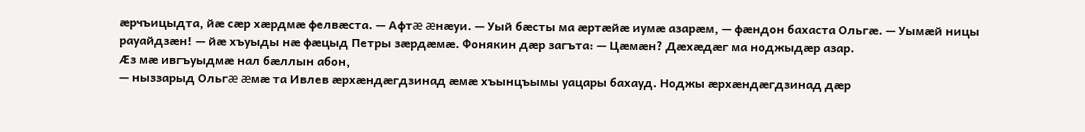æрчъицыдта, йæ сæр хæрдмæ фелвæста. — Афтæ æнæуи. — Уый бæсты ма æртæйæ иумæ азарæм, — фæндон бахаста Ольгæ. — Уымæй ницы рауайдзæн! — йæ хъуыды нæ фæцыд Петры зæрдæмæ. Фонякин дæр загъта: — Цæмæн? Дæхæдæг ма ноджыдæр азар.
Æз мæ ивгъуыдмæ нал бæллын абон,
— ныззарыд Ольгæ æмæ та Ивлев æрхæндæгдзинад æмæ хъынцъымы уацары бахауд. Ноджы æрхæндæгдзинад дæр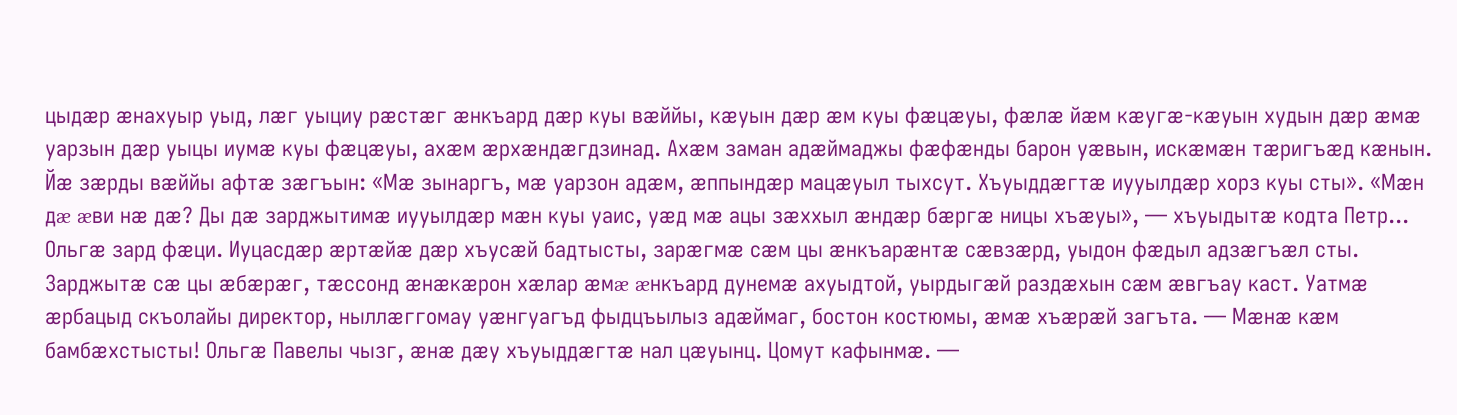цыдæр æнахуыр уыд, лæг уыциу рæстæг æнкъард дæр куы вæййы, кæуын дæр æм куы фæцæуы, фæлæ йæм кæугæ-кæуын худын дæр æмæ уарзын дæр уыцы иумæ куы фæцæуы, ахæм æрхæндæгдзинад. Ахæм заман адæймаджы фæфæнды барон уæвын, искæмæн тæригъæд кæнын. Йæ зæрды вæййы афтæ зæгъын: «Мæ зынаргъ, мæ уарзон адæм, æппындæр мацæуыл тыхсут. Хъуыддæгтæ иууылдæр хорз куы сты». «Мæн дæ æви нæ дæ? Ды дæ зарджытимæ иууылдæр мæн куы уаис, уæд мæ ацы зæххыл æндæр бæргæ ницы хъæуы», — хъуыдытæ кодта Петр... Ольгæ зард фæци. Иуцасдæр æртæйæ дæр хъусæй бадтысты, зарæгмæ сæм цы æнкъарæнтæ сæвзæрд, уыдон фæдыл адзæгъæл сты. Зарджытæ сæ цы æбæрæг, тæссонд æнæкæрон хæлар æмæ æнкъард дунемæ ахуыдтой, уырдыгæй раздæхын сæм æвгъау каст. Уатмæ æрбацыд скъолайы директор, ныллæггомау уæнгуагъд фыдцъылыз адæймаг, бостон костюмы, æмæ хъæрæй загъта. — Мæнæ кæм бамбæхстысты! Ольгæ Павелы чызг, æнæ дæу хъуыддæгтæ нал цæуынц. Цомут кафынмæ. —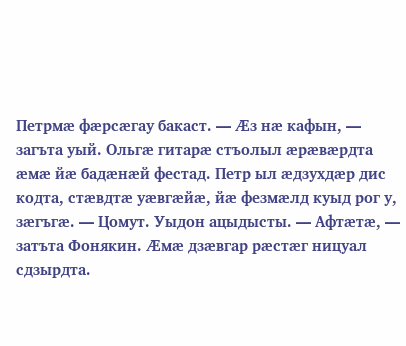Петрмæ фæрсæгау бакаст. — Æз нæ кафын, — загъта уый. Ольгæ гитарæ стъолыл æрæвæрдта æмæ йæ бадæнæй фестад. Петр ыл æдзухдæр дис кодта, стæвдтæ уæвгæйæ, йæ фезмæлд куыд рог у, зæгъгæ. — Цомут. Уыдон ацыдысты. — Афтæтæ, — затъта Фонякин. Æмæ дзæвгар рæстæг ницуал сдзырдта.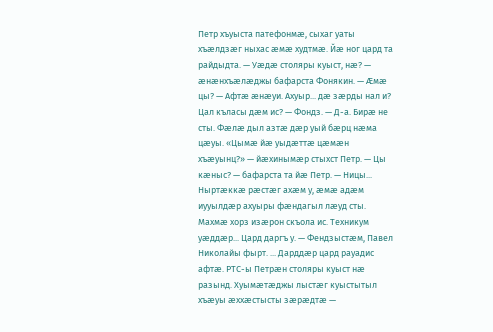Петр хъуыста патефонмæ, сыхаг уаты хъæлдзæг ныхас æмæ худтмæ. Йæ ног цард та райдыдта. — Уæдæ столяры куыст, нæ? — æнæнхъæлæджы бафарста Фонякин. — Æмæ цы? — Афтæ æнæуи. Ахуыр... дæ зæрды нал и? Цал къласы дæм ис? — Фондз. — Д-а. Бирæ не сты. Фæлæ дыл азтæ дæр уый бæрц нæма цæуы. «Цымæ йæ уыдæттæ цæмæн хъæуынц?» — йæхинымæр стыхст Петр. — Цы кæныс? — бафарста та йæ Петр. — Ницы... Ныртæккæ рæстæг ахæм у, æмæ адæм иууылдæр ахуыры фæндагыл лæуд сты. Махмæ хорз изæрон скъола ис. Техникум уæддæр... Цард даргъ у. — Фендзыстæм, Павел Николайы фырт. ... Дарддæр цард рауадис афтæ. РТС-ы Петрæн столяры куыст нæ разынд. Хуымæтæджы лыстæг куыстытыл хъæуы æххæстысты зæрæдтæ —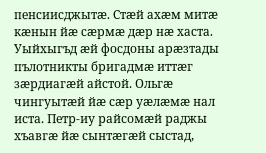пенсиисджытæ. Стæй ахæм митæ кæнын йæ сæрмæ дæр нæ хаста. Уыйхыгъд æй фосдоны арæзтады пълотникты бригадмæ иттæг зæрдиагæй айстой. Ольгæ чингуытæй йæ сæр уæлæмæ нал иста. Петр-иу райсомæй раджы хъавгæ йæ сынтæгæй сыстад,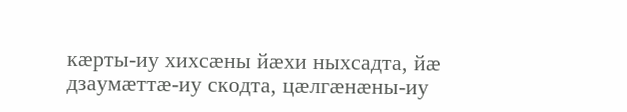кæрты-иу хихсæны йæхи ныхсадта, йæ дзаумæттæ-иу скодта, цæлгæнæны-иу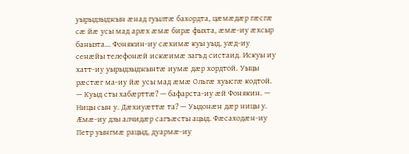уырыдзыджын æнад гуылтæ бахордта, цæмæдæр гæсгæ сæ йæ усы мад арæх æмæ бирæ фыхта, æмæ-иу æхсыр банызта... Фонякин-иу сæхимæ куы уыд, уæд-иу сенæйы телефонæй искæимæ загъд систаид. Искуы иу хатт-иу уырыдзыджынтæ иумæ дæр хордтой. Уыцы рæстæг ма-иу йæ усы мад æмæ Ольгæ хуысгæ кодтой. — Куыд сты хабæрттæ? — бафарста-иу æй Фонякин. — Ницы сын у. Дæхиуæттæ та? — Уыдонæн дæр ницы у. Æмæ-иу дзы алчидæр сагъæсты ацыд. Фæсаходæн-иу Петр уынгмæ рацыд, дуармæ-иу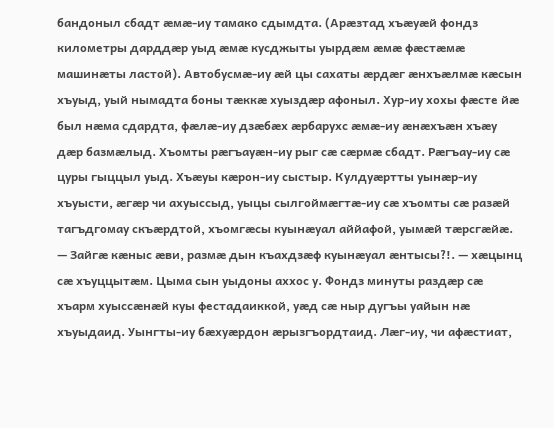бандоныл сбадт æмæ-иу тамако сдымдта. (Арæзтад хъæуæй фондз километры дарддæр уыд æмæ кусджыты уырдæм æмæ фæстæмæ машинæты ластой). Автобусмæ-иу æй цы сахаты æрдæг æнхъæлмæ кæсын хъуыд, уый нымадта боны тæккæ хуыздæр афоныл. Хур-иу хохы фæсте йæ был нæма сдардта, фæлæ-иу дзæбæх æрбарухс æмæ-иу æнæхъæн хъæу дæр базмæлыд. Хъомты рæгъауæн-иу рыг сæ сæрмæ сбадт. Рæгъау-иу сæ цуры гыццыл уыд. Хъæуы кæрон-иу сыстыр. Кулдуæртты уынæр-иу хъуысти, æгæр чи ахуыссыд, уыцы сылгоймæгтæ-иу сæ хъомты сæ разæй тагъдгомау скъæрдтой, хъомгæсы куынæуал аййафой, уымæй тæрсгæйæ. — Зайгæ кæныс æви, размæ дын къахдзæф куынæуал æнтысы?!. — хæцынц сæ хъуццытæм. Цыма сын уыдоны аххос у. Фондз минуты раздæр сæ хъарм хуыссæнæй куы фестадаиккой, уæд сæ ныр дугъы уайын нæ хъуыдаид. Уынгты-иу бæхуæрдон æрызгъордтаид. Лæг-иу, чи афæстиат,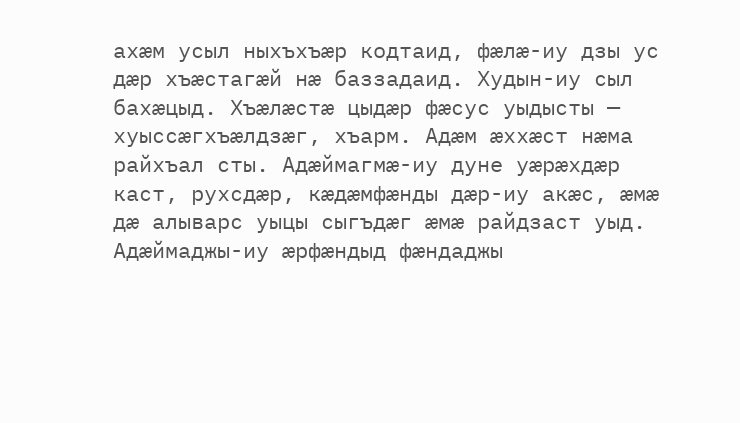ахæм усыл ныхъхъæр кодтаид, фæлæ-иу дзы ус дæр хъæстагæй нæ баззадаид. Худын-иу сыл бахæцыд. Хъæлæстæ цыдæр фæсус уыдысты — хуыссæгхъæлдзæг, хъарм. Адæм æххæст нæма райхъал сты. Адæймагмæ-иу дуне уæрæхдæр каст, рухсдæр, кæдæмфæнды дæр-иу акæс, æмæ дæ алыварс уыцы сыгъдæг æмæ райдзаст уыд. Адæймаджы-иу æрфæндыд фæндаджы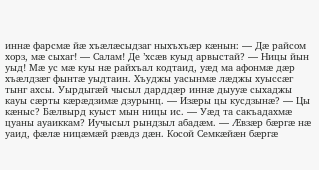иннæ фарсмæ йæ хъæлæсыдзаг ныхъхъæр кæнын: — Дæ райсом хорз, мæ сыхаг! — Салам! Де ’хсæв куыд арвыстай? — Ницы йын уыд! Мæ ус мæ куы нæ райхъал кодтаид, уæд ма афонмæ дæр хъæлдзæг фынтæ уыдтаин. Хъуджы уасынмæ лæджы хуыссæг тынг ахсы. Уырдыгæй чысыл дарддæр иннæ дыууæ сыхаджы кауы сæрты кæрæдзимæ дзурынц. — Изæры цы кусдзынæ? — Цы кæныс? Бæлвырд куыст мын ницы ис. — Уæд та сакъадахмæ цуаны ауаиккам? Иучысыл рындзыл абадæм. — Æвзæр бæргæ нæ уаид, фæлæ ницæмæй рæвдз дæн. Косой Семкæйæн бæргæ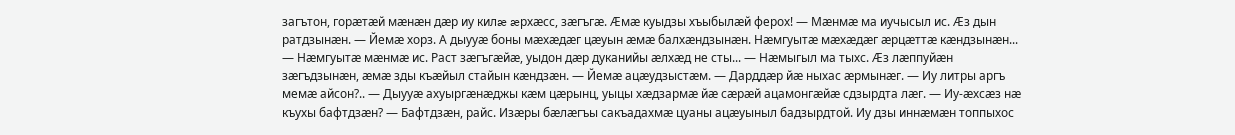загътон, горæтæй мæнæн дæр иу килæ æрхæсс, зæгъгæ. Æмæ куыдзы хъыбылæй ферох! — Мæнмæ ма иучысыл ис. Æз дын ратдзынæн. — Йемæ хорз. А дыууæ боны мæхæдæг цæуын æмæ балхæндзынæн. Нæмгуытæ мæхæдæг æрцæттæ кæндзынæн... — Нæмгуытæ мæнмæ ис. Раст зæгъгæйæ, уыдон дæр дуканийы æлхæд не сты... — Нæмыгыл ма тыхс. Æз лæппуйæн зæгъдзынæн, æмæ зды къæйыл стайын кæндзæн. — Йемæ ацæудзыстæм. — Дарддæр йæ ныхас æрмынæг. — Иу литры аргъ мемæ айсон?.. — Дыууæ ахуыргæнæджы кæм цæрынц, уыцы хæдзармæ йæ сæрæй ацамонгæйæ сдзырдта лæг. — Иу-æхсæз нæ къухы бафтдзæн? — Бафтдзæн, райс. Изæры бæлæгъы сакъадахмæ цуаны ацæуыныл бадзырдтой. Иу дзы иннæмæн топпыхос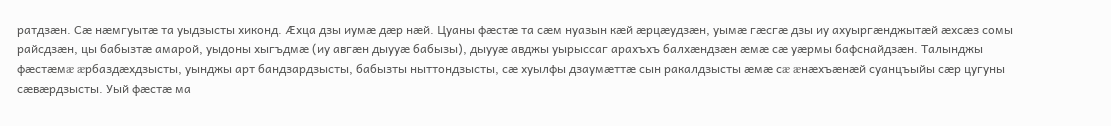ратдзæн. Сæ нæмгуытæ та уыдзысты хиконд. Æхца дзы иумæ дæр нæй. Цуаны фæстæ та сæм нуазын кæй æрцæудзæн, уымæ гæсгæ дзы иу ахуыргæнджытæй æхсæз сомы райсдзæн, цы бабызтæ амарой, уыдоны хыгъдмæ (иу авгæн дыууæ бабызы), дыууæ авджы уырыссаг арахъхъ балхæндзæн æмæ сæ уæрмы бафснайдзæн. Талынджы фæстæмæ æрбаздæхдзысты, уынджы арт бандзардзысты, бабызты ныттондзысты, сæ хуылфы дзаумæттæ сын ракалдзысты æмæ сæ æнæхъæнæй суанцъыйы сæр цугуны сæвæрдзысты. Уый фæстæ ма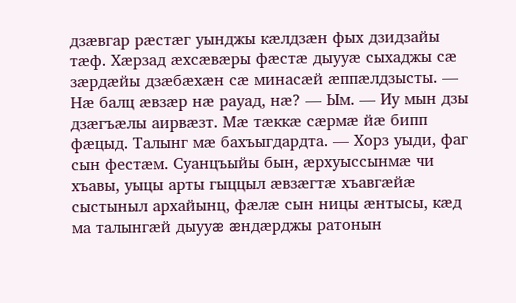дзæвгар рæстæг уынджы кæлдзæн фых дзидзайы тæф. Хæрзад æхсæвæры фæстæ дыууæ сыхаджы сæ зæрдæйы дзæбæхæн сæ минасæй æппæлдзысты. — Нæ балц æвзæр нæ рауад, нæ? — Ым. — Иу мын дзы дзæгъæлы аирвæзт. Мæ тæккæ сæрмæ йæ бипп фæцыд. Талынг мæ бахъыгдардта. — Хорз уыди, фаг сын фестæм. Суанцъыйы бын, æрхуыссынмæ чи хъавы, уыцы арты гыццыл æвзæгтæ хъавгæйæ сыстыныл архайынц, фæлæ сын ницы æнтысы, кæд ма талынгæй дыууæ æндæрджы ратонын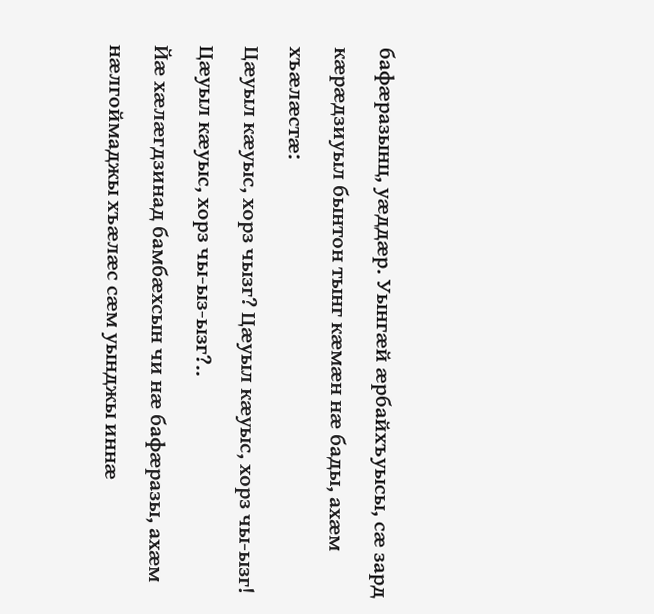бафæразынц, уæддæр. Уынгæй æрбайхъуысы, сæ зард кæрæдзиуыл бынтон тынг кæмæн нæ бады, ахæм хъæлæстæ:
Цæуыл кæуыс, хорз чызг? Цæуыл кæуыс, хорз чы-ызг! Цæуыл кæуыс, хорз чы-ыз-ызг?..
Йæ хæлæгдзинад бамбæхсын чи нæ бафæразы, ахæм нæлгоймаджы хъæлæс сæм уынджы иннæ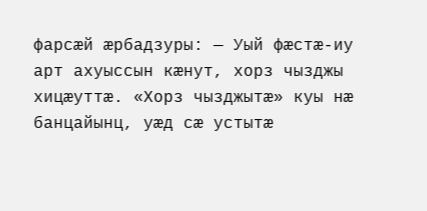фарсæй æрбадзуры: — Уый фæстæ-иу арт ахуыссын кæнут, хорз чызджы хицæуттæ. «Хорз чызджытæ» куы нæ банцайынц, уæд сæ устытæ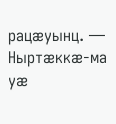рацæуынц. — Ныртæккæ-ма уæ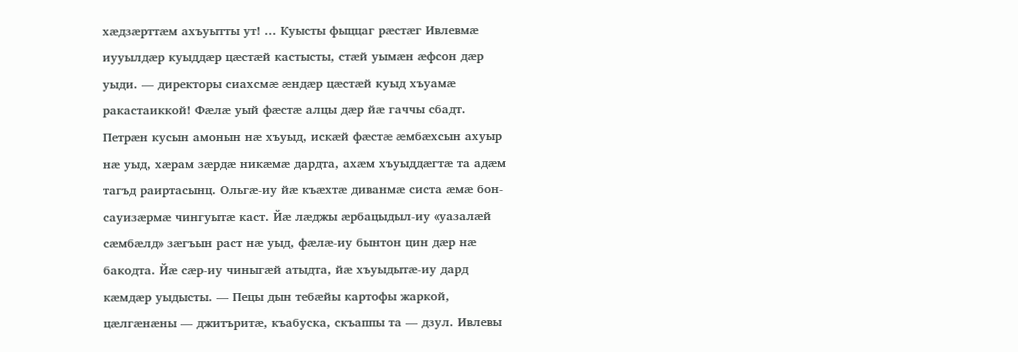хæдзæрттæм ахъуытты ут! ... Куысты фыццаг рæстæг Ивлевмæ иууылдæр куыддæр цæстæй кастысты, стæй уымæн æфсон дæр уыди. — директоры сиахсмæ æндæр цæстæй куыд хъуамæ ракастаиккой! Фæлæ уый фæстæ алцы дæр йæ гаччы сбадт. Петрæн кусын амонын нæ хъуыд, искæй фæстæ æмбæхсын ахуыр нæ уыд, хæрам зæрдæ никæмæ дардта, ахæм хъуыддæгтæ та адæм тагъд раиртасынц. Ольгæ-иу йæ къæхтæ диванмæ систа æмæ бон-сауизæрмæ чингуытæ каст. Йæ лæджы æрбацыдыл-иу «уазалæй сæмбæлд» зæгъын раст нæ уыд, фæлæ-иу бынтон цин дæр нæ бакодта. Йæ сæр-иу чиныгæй атыдта, йæ хъуыдытæ-иу дард кæмдæр уыдысты. — Пецы дын тебæйы картофы жаркой, цæлгæнæны — джитъритæ, къабуска, скъаппы та — дзул. Ивлевы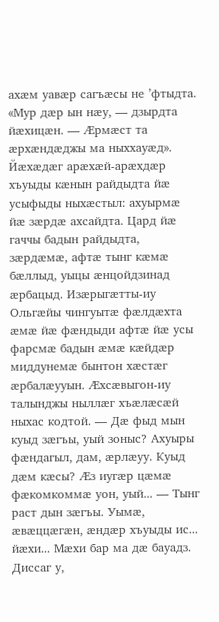ахæм уавæр сагъæсы не ’фтыдта. «Мур дæр ын нæу, — дзырдта йæхицæн. — Æрмæст та æрхæндæджы ма ныххауæд». Йæхæдæг арæхæй-арæхдæр хъуыды кæнын райдыдта йæ усыфыды ныхæстыл: ахуырмæ йæ зæрдæ ахсайдта. Цард йæ гаччы бадын райдыдта, зæрдæмæ, афтæ тынг кæмæ бæллыд, уыцы æнцойдзинад æрбацыд. Изæрыгæтты-иу Ольгæйы чингуытæ фæлдæхта æмæ йæ фæндыди афтæ йæ усы фарсмæ бадын æмæ кæйдæр миддунемæ бынтон хæстæг æрбалæууын. Æхсæвыгон-иу талынджы ныллæг хъæлæсæй ныхас кодтой. — Дæ фыд мын куыд зæгъы, уый зоныс? Ахуыры фæндагыл, дам, æрлæуу. Куыд дæм кæсы? Æз иугæр цæмæ фæкомкоммæ уон, уый... — Тынг раст дын зæгъы. Уымæ, æвæццæгæн, æндæр хъуыды ис... йæхи... Мæхи бар ма дæ бауадз. Диссаг у,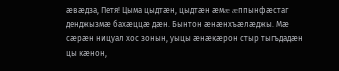æвæдза, Петя! Цыма цыдтæн, цыдтæн æмæ æппынфæстаг денджызмæ бахæццæ дæн. Бынтон æнæнхъæлæджы. Мæ сæрæн ницуал хос зонын, уыцы æнæкæрон стыр тыгъдадæн цы кæнон,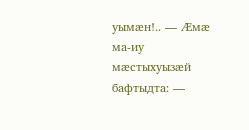уымæн!.. — Æмæ ма-иу мæстыхуызæй бафтыдта: —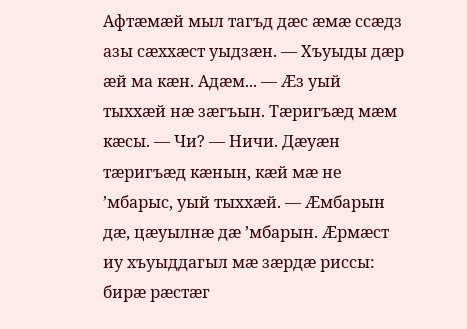Афтæмæй мыл тагъд дæс æмæ ссæдз азы сæххæст уыдзæн. — Хъуыды дæр æй ма кæн. Адæм... — Æз уый тыххæй нæ зæгъын. Тæригъæд мæм кæсы. — Чи? — Ничи. Дæуæн тæригъæд кæнын, кæй мæ не ’мбарыс, уый тыххæй. — Æмбарын дæ, цæуылнæ дæ ’мбарын. Æрмæст иу хъуыддагыл мæ зæрдæ риссы: бирæ рæстæг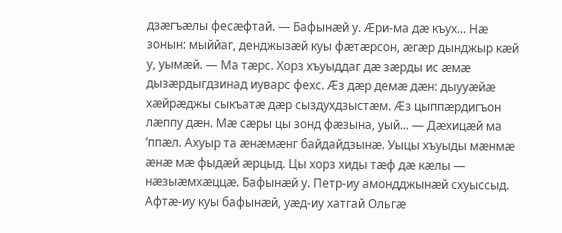дзæгъæлы фесæфтай. — Бафынæй у. Æри-ма дæ къух... Нæ зонын: мыййаг, денджызæй куы фæтæрсон, æгæр дынджыр кæй у, уымæй. — Ма тæрс. Хорз хъуыддаг дæ зæрды ис æмæ дызæрдыгдзинад иуварс фехс. Æз дæр демæ дæн: дыууæйæ хæйрæджы сыкъатæ дæр сыздухдзыстæм. Æз цыппæрдигъон лæппу дæн. Мæ сæры цы зонд фæзына, уый... — Дæхицæй ма ’ппæл. Ахуыр та æнæмæнг байдайдзынæ. Уыцы хъуыды мæнмæ æнæ мæ фыдæй æрцыд. Цы хорз хиды тæф дæ кæлы — нæзыæмхæццæ. Бафынæй у. Петр-иу амондджынæй схуыссыд. Афтæ-иу куы бафынæй, уæд-иу хатгай Ольгæ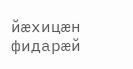йæхицæн фидарæй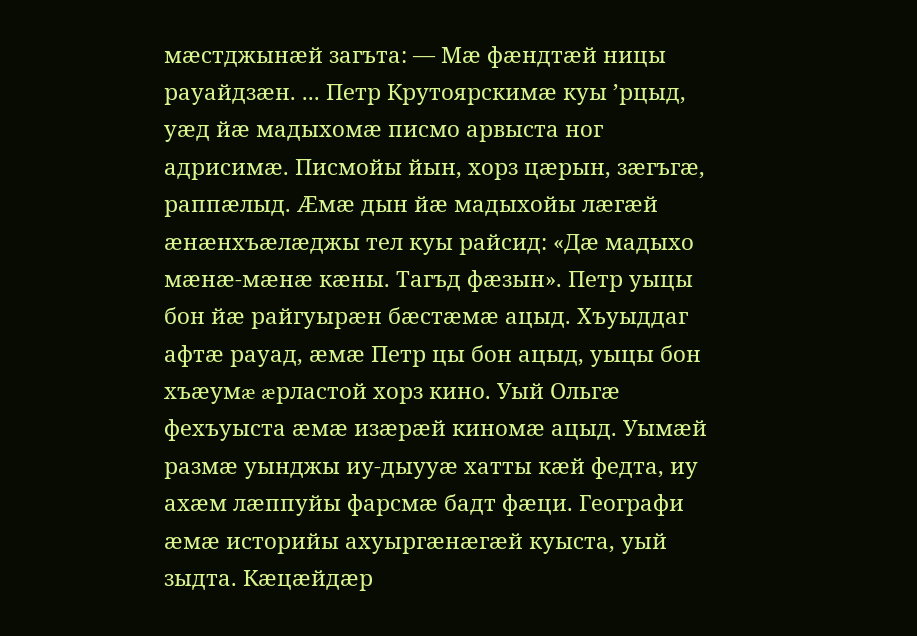мæстджынæй загъта: — Мæ фæндтæй ницы рауайдзæн. ... Петр Крутоярскимæ куы ’рцыд, уæд йæ мадыхомæ писмо арвыста ног адрисимæ. Писмойы йын, хорз цæрын, зæгъгæ, раппæлыд. Æмæ дын йæ мадыхойы лæгæй æнæнхъæлæджы тел куы райсид: «Дæ мадыхо мæнæ-мæнæ кæны. Тагъд фæзын». Петр уыцы бон йæ райгуырæн бæстæмæ ацыд. Хъуыддаг афтæ рауад, æмæ Петр цы бон ацыд, уыцы бон хъæумæ æрластой хорз кино. Уый Ольгæ фехъуыста æмæ изæрæй киномæ ацыд. Уымæй размæ уынджы иу-дыууæ хатты кæй федта, иу ахæм лæппуйы фарсмæ бадт фæци. Географи æмæ историйы ахуыргæнæгæй куыста, уый зыдта. Кæцæйдæр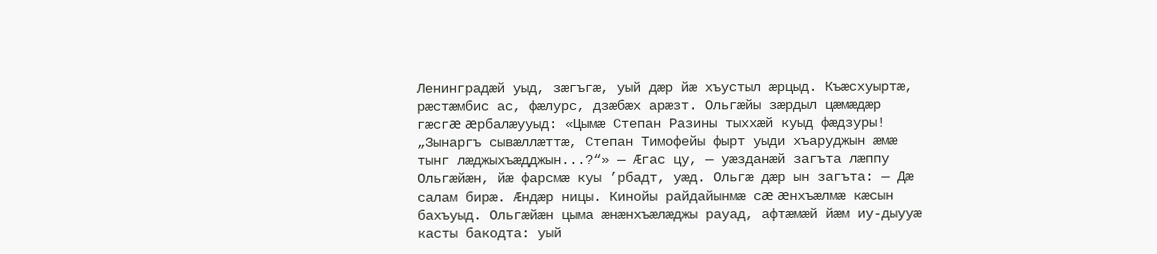Ленинградæй уыд, зæгъгæ, уый дæр йæ хъустыл æрцыд. Къæсхуыртæ, рæстæмбис ас, фæлурс, дзæбæх арæзт. Ольгæйы зæрдыл цæмæдæр гæсгæ æрбалæууыд: «Цымæ Степан Разины тыххæй куыд фæдзуры! „Зынаргъ сывæллæттæ, Степан Тимофейы фырт уыди хъаруджын æмæ тынг лæджыхъæдджын...?“» — Æгас цу, — уæзданæй загъта лæппу Ольгæйæн, йæ фарсмæ куы ’рбадт, уæд. Ольгæ дæр ын загъта: — Дæ салам бирæ. Æндæр ницы. Кинойы райдайынмæ сæ æнхъæлмæ кæсын бахъуыд. Ольгæйæн цыма æнæнхъæлæджы рауад, афтæмæй йæм иу-дыууæ касты бакодта: уый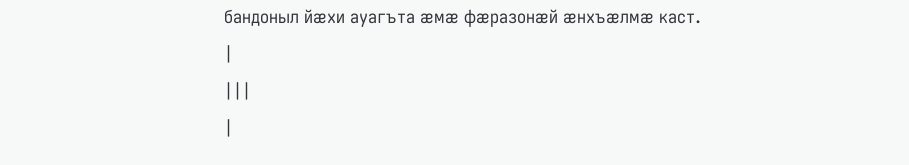бандоныл йæхи ауагъта æмæ фæразонæй æнхъæлмæ каст.
|
|||
|